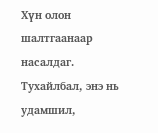Хүн олон шалтгаанаар насалдаг. Тухайлбал, энэ нь удамшил,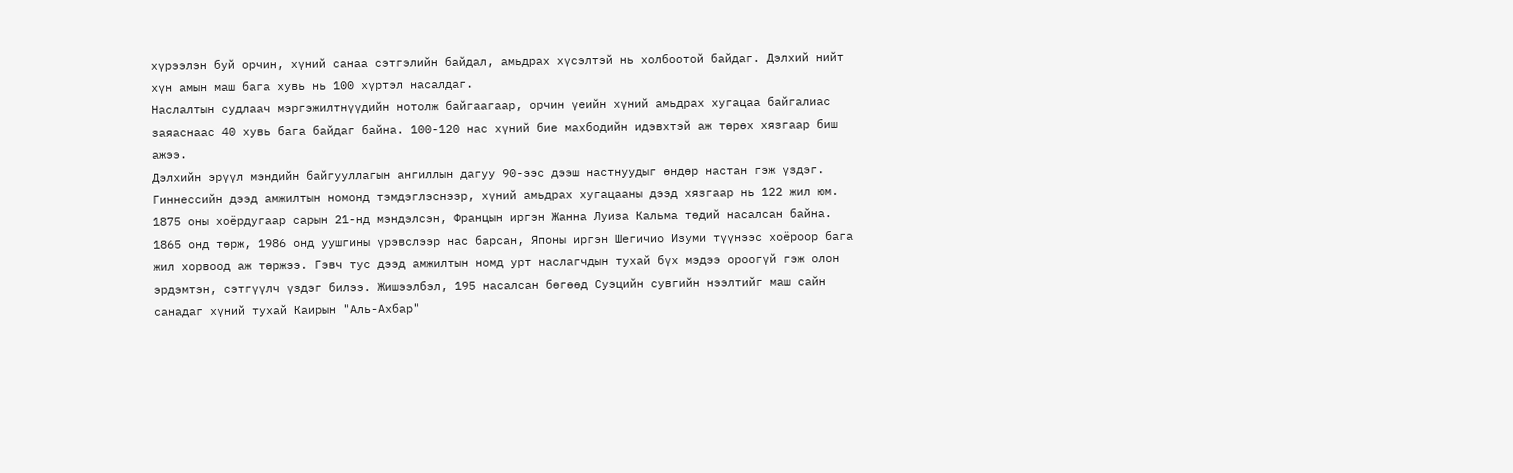хүрээлэн буй орчин, хүний санаа сэтгэлийн байдал, амьдрах хүсэлтэй нь холбоотой байдаг. Дэлхий нийт хүн амын маш бага хувь нь 100 хүртэл насалдаг.
Наслалтын судлаач мэргэжилтнүүдийн нотолж байгаагаар, орчин үеийн хүний амьдрах хугацаа байгалиас заяаснаас 40 хувь бага байдаг байна. 100-120 нас хүний бие махбодийн идэвхтэй аж төрөх хязгаар биш ажээ.
Дэлхийн эрүүл мэндийн байгууллагын ангиллын дагуу 90-ээс дээш настнуудыг өндөр настан гэж үздэг.
Гиннессийн дээд амжилтын номонд тэмдэглэснээр, хүний амьдрах хугацааны дээд хязгаар нь 122 жил юм. 1875 оны хоёрдугаар сарын 21-нд мэндэлсэн, Францын иргэн Жанна Луиза Кальма төдий насалсан байна. 1865 онд төрж, 1986 онд уушгины үрэвслээр нас барсан, Японы иргэн Шегичио Изуми түүнээс хоёроор бага жил хорвоод аж төржээ. Гэвч тус дээд амжилтын номд урт наслагчдын тухай бүх мэдээ ороогүй гэж олон эрдэмтэн, сэтгүүлч үздэг билээ. Жишээлбэл, 195 насалсан бөгөөд Суэцийн сувгийн нээлтийг маш сайн санадаг хүний тухай Каирын "Аль-Ахбар"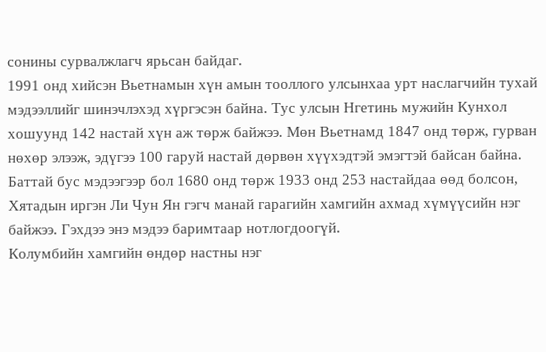сонины сурвалжлагч ярьсан байдаг.
1991 онд хийсэн Вьетнамын хүн амын тооллого улсынхаа урт наслагчийн тухай мэдээллийг шинэчлэхэд хүргэсэн байна. Тус улсын Нгетинь мужийн Кунхол хошуунд 142 настай хүн аж төрж байжээ. Мөн Вьетнамд 1847 онд төрж, гурван нөхөр элээж, эдүгээ 100 гаруй настай дөрвөн хүүхэдтэй эмэгтэй байсан байна.
Баттай бус мэдээгээр бол 1680 онд төрж 1933 онд 253 настайдаа өөд болсон, Хятадын иргэн Ли Чун Ян гэгч манай гарагийн хамгийн ахмад хүмүүсийн нэг байжээ. Гэхдээ энэ мэдээ баримтаар нотлогдоогүй.
Колумбийн хамгийн өндөр настны нэг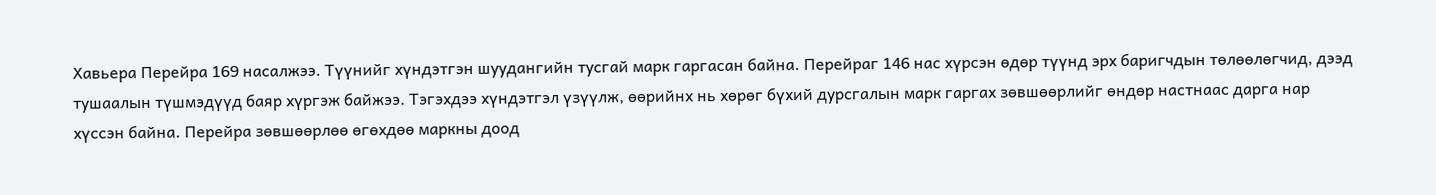Хавьера Перейра 169 насалжээ. Түүнийг хүндэтгэн шуудангийн тусгай марк гаргасан байна. Перейраг 146 нас хүрсэн өдөр түүнд эрх баригчдын төлөөлөгчид, дээд тушаалын түшмэдүүд баяр хүргэж байжээ. Тэгэхдээ хүндэтгэл үзүүлж, өөрийнх нь хөрөг бүхий дурсгалын марк гаргах зөвшөөрлийг өндөр настнаас дарга нар хүссэн байна. Перейра зөвшөөрлөө өгөхдөө маркны доод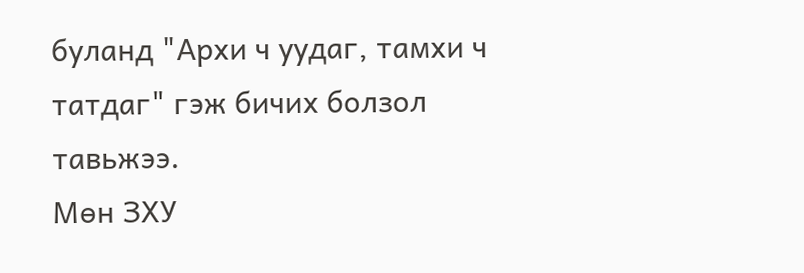буланд "Архи ч уудаг, тамхи ч татдаг" гэж бичих болзол тавьжээ.
Мөн ЗХУ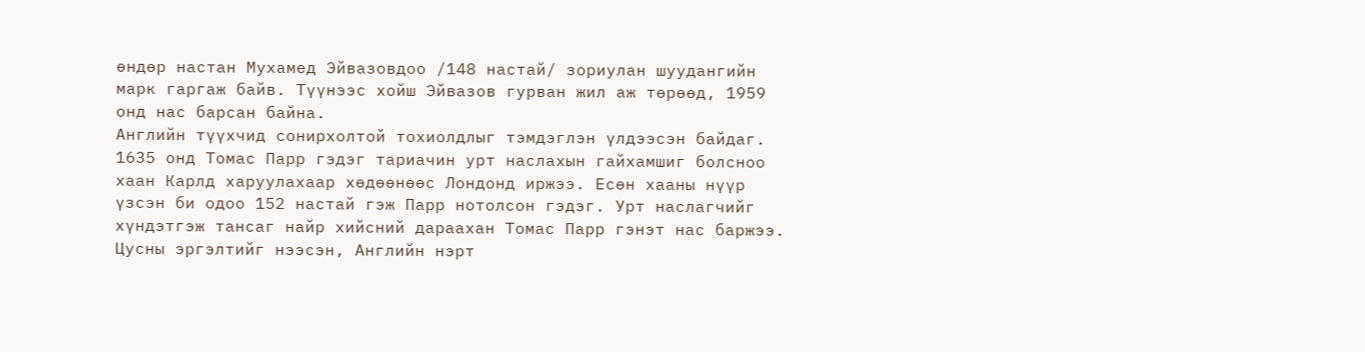өндөр настан Мухамед Эйвазовдоо /148 настай/ зориулан шуудангийн марк гаргаж байв. Түүнээс хойш Эйвазов гурван жил аж төрөөд, 1959 онд нас барсан байна.
Английн түүхчид сонирхолтой тохиолдлыг тэмдэглэн үлдээсэн байдаг. 1635 онд Томас Парр гэдэг тариачин урт наслахын гайхамшиг болсноо хаан Карлд харуулахаар хөдөөнөөс Лондонд иржээ. Есөн хааны нүүр үзсэн би одоо 152 настай гэж Парр нотолсон гэдэг. Урт наслагчийг хүндэтгэж тансаг найр хийсний дараахан Томас Парр гэнэт нас баржээ. Цусны эргэлтийг нээсэн, Английн нэрт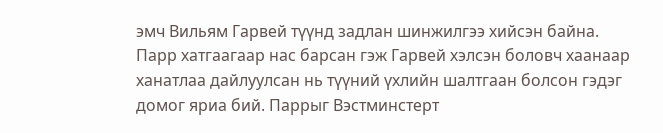эмч Вильям Гарвей түүнд задлан шинжилгээ хийсэн байна. Парр хатгаагаар нас барсан гэж Гарвей хэлсэн боловч хаанаар ханатлаа дайлуулсан нь түүний үхлийн шалтгаан болсон гэдэг домог яриа бий. Паррыг Вэстминстерт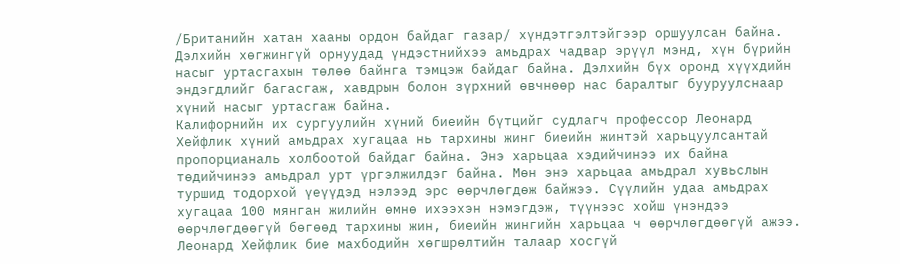/Британийн хатан хааны ордон байдаг газар/ хүндэтгэлтэйгээр оршуулсан байна.
Дэлхийн хөгжингүй орнуудад үндэстнийхээ амьдрах чадвар эрүүл мэнд, хүн бүрийн насыг уртасгахын төлөө байнга тэмцэж байдаг байна. Дэлхийн бүх оронд хүүхдийн эндэгдлийг багасгаж, хавдрын болон зүрхний өвчнөөр нас баралтыг бууруулснаар хүний насыг уртасгаж байна.
Калифорнийн их сургуулийн хүний биеийн бүтцийг судлагч профессор Леонард Хейфлик хүний амьдрах хугацаа нь тархины жинг биеийн жинтэй харьцуулсантай пропорцианаль холбоотой байдаг байна. Энэ харьцаа хэдийчинээ их байна төдийчинээ амьдрал урт үргэлжилдэг байна. Мөн энэ харьцаа амьдрал хувьслын туршид тодорхой үеүүдэд нэлээд эрс өөрчлөгдөж байжээ. Сүүлийн удаа амьдрах хугацаа 100 мянган жилийн өмнө ихээхэн нэмэгдэж, түүнээс хойш үнэндээ өөрчлөгдөөгүй бөгөөд тархины жин, биеийн жингийн харьцаа ч өөрчлөгдөөгүй ажээ.
Леонард Хейфлик бие махбодийн хөгшрөлтийн талаар хосгүй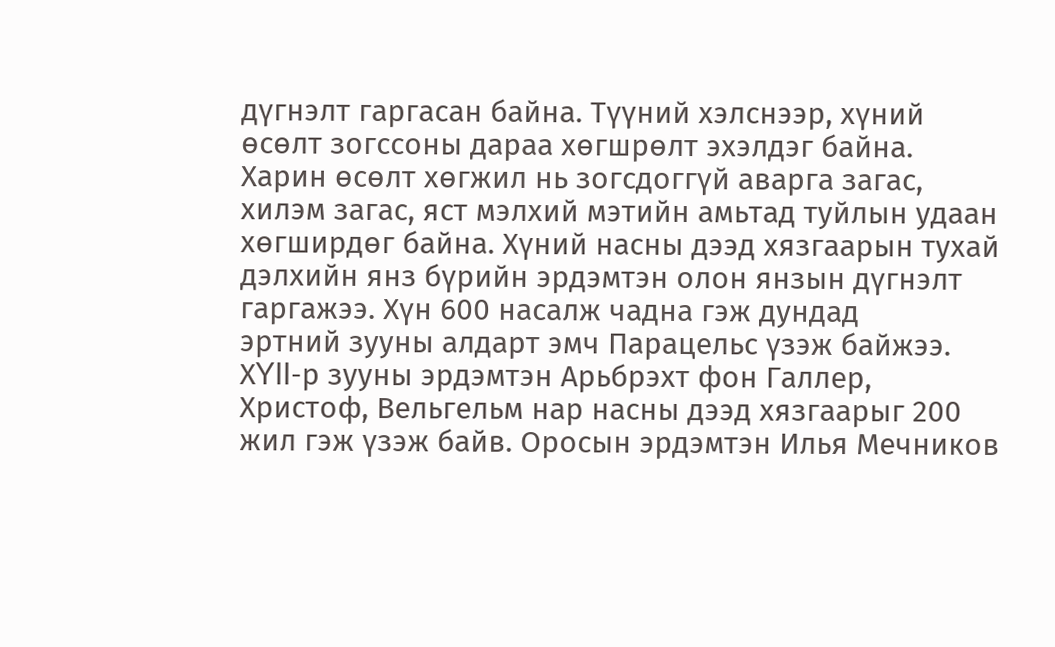дүгнэлт гаргасан байна. Түүний хэлснээр, хүний өсөлт зогссоны дараа хөгшрөлт эхэлдэг байна. Харин өсөлт хөгжил нь зогсдоггүй аварга загас, хилэм загас, яст мэлхий мэтийн амьтад туйлын удаан хөгширдөг байна. Хүний насны дээд хязгаарын тухай дэлхийн янз бүрийн эрдэмтэн олон янзын дүгнэлт гаргажээ. Хүн 600 насалж чадна гэж дундад
эртний зууны алдарт эмч Парацельс үзэж байжээ. ХYII-р зууны эрдэмтэн Арьбрэхт фон Галлер, Христоф, Вельгельм нар насны дээд хязгаарыг 200 жил гэж үзэж байв. Оросын эрдэмтэн Илья Мечников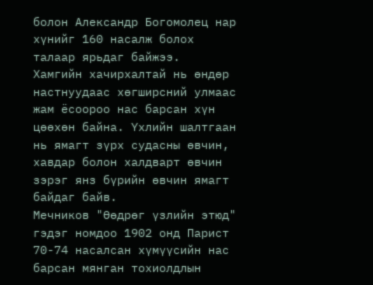болон Александр Богомолец нар хүнийг 160 насалж болох талаар ярьдаг байжээ.
Хамгийн хачирхалтай нь өндөр настнуудаас хөгширсний улмаас жам ёсоороо нас барсан хүн цөөхөн байна. Үхлийн шалтгаан нь ямагт зүрх судасны өвчин, хавдар болон халдварт өвчин зэрэг янз бүрийн өвчин ямагт байдаг байв.
Мечников "Өөдрөг үзлийн этюд" гэдэг номдоо 1902 онд Парист 70-74 насалсан хүмүүсийн нас барсан мянган тохиолдлын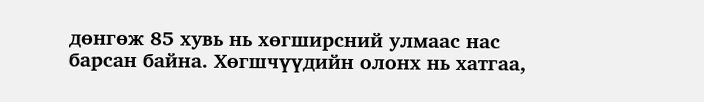дөнгөж 85 хувь нь хөгширсний улмаас нас барсан байна. Хөгшчүүдийн олонх нь хатгаа,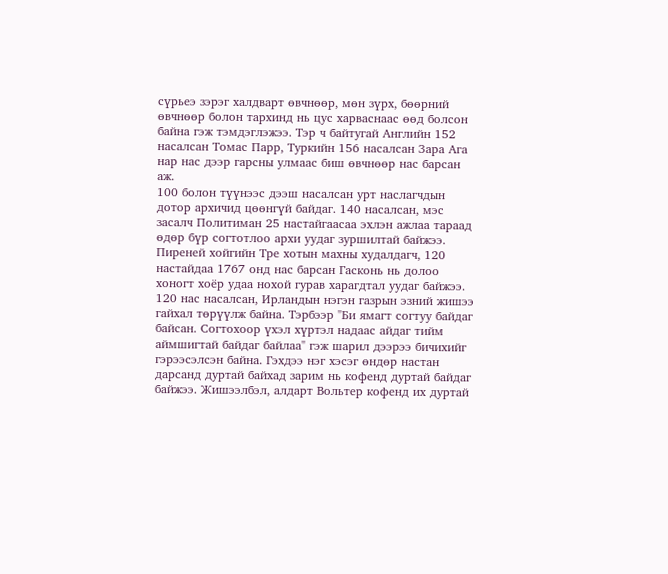сүрьеэ зэрэг халдварт өвчнөөр, мөн зүрх, бөөрний өвчнөөр болон тархинд нь цус харваснаас өөд болсон байна гэж тэмдэглэжээ. Тэр ч байтугай Английн 152 насалсан Томас Парр, Туркийн 156 насалсан Зара Ага нар нас дээр гарсны улмаас биш өвчнөөр нас барсан аж.
100 болон түүнээс дээш насалсан урт наслагчдын дотор архичид цөөнгүй байдаг. 140 насалсан, мэс засалч Политиман 25 настайгаасаа эхлэн ажлаа тараад өдөр бүр согтотлоо архи уудаг зуршилтай байжээ. Пиреней хойгийн Тре хотын махны худалдагч, 120 настайдаа 1767 онд нас барсан Гасконь нь долоо хоногт хоёр удаа нохой гурав харагдтал уудаг байжээ. 120 нас насалсан, Ирландын нэгэн газрын эзний жишээ гайхал төрүүлж байна. Тэрбээр "Би ямагт согтуу байдаг байсан. Согтохоор үхэл хүртэл надаас айдаг тийм аймшигтай байдаг байлаа" гэж шарил дээрээ бичихийг гэрээсэлсэн байна. Гэхдээ нэг хэсэг өндөр настан дарсанд дуртай байхад зарим нь кофенд дуртай байдаг байжээ. Жишээлбэл, алдарт Вольтер кофенд их дуртай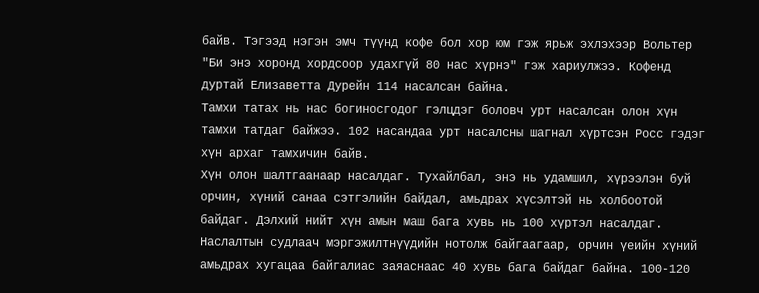байв. Тэгээд нэгэн эмч түүнд кофе бол хор юм гэж ярьж эхлэхээр Вольтер "Би энэ хоронд хордсоор удахгүй 80 нас хүрнэ" гэж хариулжээ. Кофенд дуртай Елизаветта Дурейн 114 насалсан байна.
Тамхи татах нь нас богиносгодог гэлцдэг боловч урт насалсан олон хүн тамхи татдаг байжээ. 102 насандаа урт насалсны шагнал хүртсэн Росс гэдэг хүн архаг тамхичин байв.
Хүн олон шалтгаанаар насалдаг. Тухайлбал, энэ нь удамшил, хүрээлэн буй орчин, хүний санаа сэтгэлийн байдал, амьдрах хүсэлтэй нь холбоотой байдаг. Дэлхий нийт хүн амын маш бага хувь нь 100 хүртэл насалдаг.
Наслалтын судлаач мэргэжилтнүүдийн нотолж байгаагаар, орчин үеийн хүний амьдрах хугацаа байгалиас заяаснаас 40 хувь бага байдаг байна. 100-120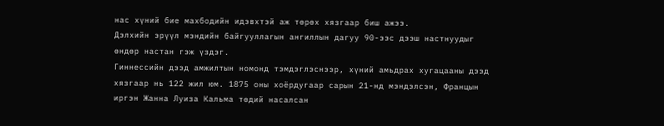нас хүний бие махбодийн идэвхтэй аж төрөх хязгаар биш ажээ.
Дэлхийн эрүүл мэндийн байгууллагын ангиллын дагуу 90-ээс дээш настнуудыг өндөр настан гэж үздэг.
Гиннессийн дээд амжилтын номонд тэмдэглэснээр, хүний амьдрах хугацааны дээд хязгаар нь 122 жил юм. 1875 оны хоёрдугаар сарын 21-нд мэндэлсэн, Францын иргэн Жанна Луиза Кальма төдий насалсан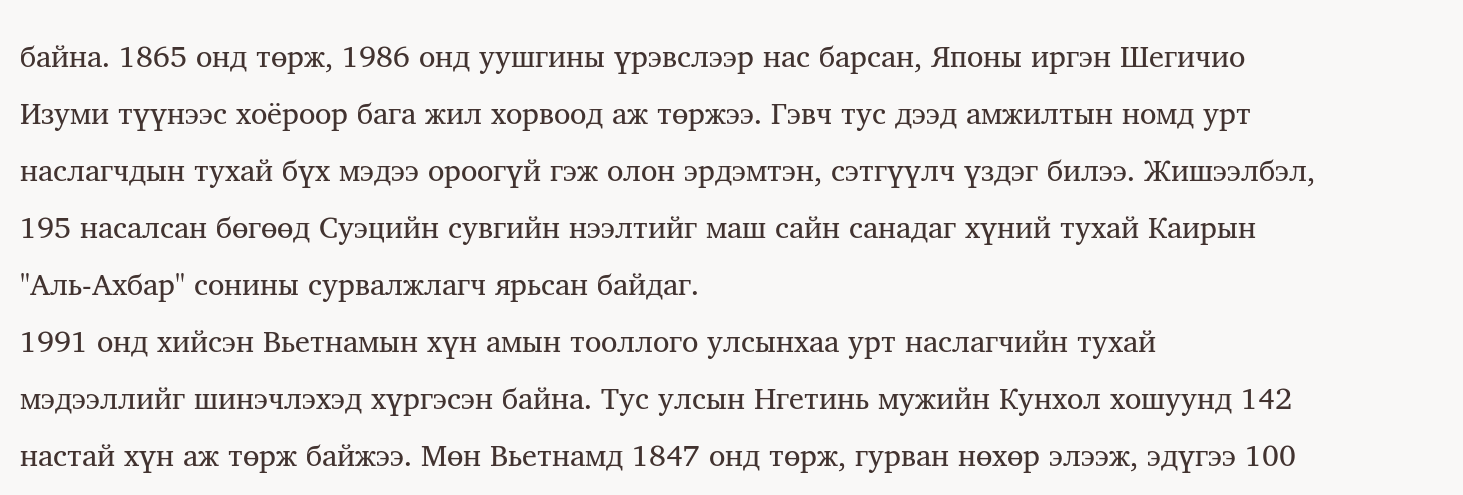байна. 1865 онд төрж, 1986 онд уушгины үрэвслээр нас барсан, Японы иргэн Шегичио Изуми түүнээс хоёроор бага жил хорвоод аж төржээ. Гэвч тус дээд амжилтын номд урт наслагчдын тухай бүх мэдээ ороогүй гэж олон эрдэмтэн, сэтгүүлч үздэг билээ. Жишээлбэл, 195 насалсан бөгөөд Суэцийн сувгийн нээлтийг маш сайн санадаг хүний тухай Каирын "Аль-Ахбар" сонины сурвалжлагч ярьсан байдаг.
1991 онд хийсэн Вьетнамын хүн амын тооллого улсынхаа урт наслагчийн тухай мэдээллийг шинэчлэхэд хүргэсэн байна. Тус улсын Нгетинь мужийн Кунхол хошуунд 142 настай хүн аж төрж байжээ. Мөн Вьетнамд 1847 онд төрж, гурван нөхөр элээж, эдүгээ 100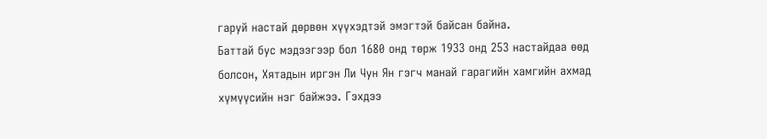гаруй настай дөрвөн хүүхэдтэй эмэгтэй байсан байна.
Баттай бус мэдээгээр бол 1680 онд төрж 1933 онд 253 настайдаа өөд болсон, Хятадын иргэн Ли Чун Ян гэгч манай гарагийн хамгийн ахмад хүмүүсийн нэг байжээ. Гэхдээ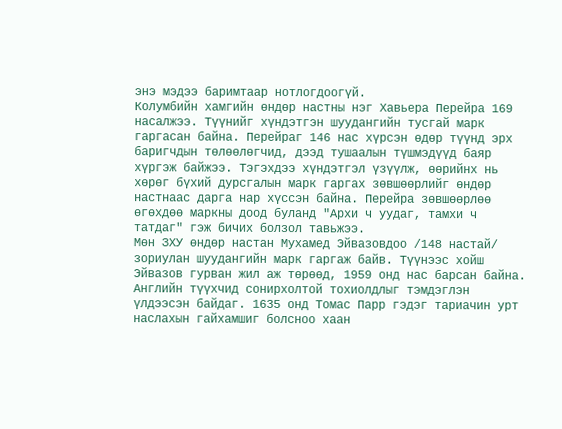энэ мэдээ баримтаар нотлогдоогүй.
Колумбийн хамгийн өндөр настны нэг Хавьера Перейра 169 насалжээ. Түүнийг хүндэтгэн шуудангийн тусгай марк гаргасан байна. Перейраг 146 нас хүрсэн өдөр түүнд эрх баригчдын төлөөлөгчид, дээд тушаалын түшмэдүүд баяр хүргэж байжээ. Тэгэхдээ хүндэтгэл үзүүлж, өөрийнх нь хөрөг бүхий дурсгалын марк гаргах зөвшөөрлийг өндөр настнаас дарга нар хүссэн байна. Перейра зөвшөөрлөө өгөхдөө маркны доод буланд "Архи ч уудаг, тамхи ч татдаг" гэж бичих болзол тавьжээ.
Мөн ЗХУ өндөр настан Мухамед Эйвазовдоо /148 настай/ зориулан шуудангийн марк гаргаж байв. Түүнээс хойш Эйвазов гурван жил аж төрөөд, 1959 онд нас барсан байна.
Английн түүхчид сонирхолтой тохиолдлыг тэмдэглэн үлдээсэн байдаг. 1635 онд Томас Парр гэдэг тариачин урт наслахын гайхамшиг болсноо хаан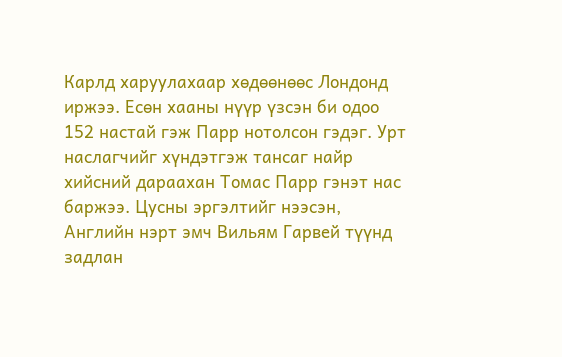Карлд харуулахаар хөдөөнөөс Лондонд иржээ. Есөн хааны нүүр үзсэн би одоо 152 настай гэж Парр нотолсон гэдэг. Урт наслагчийг хүндэтгэж тансаг найр хийсний дараахан Томас Парр гэнэт нас баржээ. Цусны эргэлтийг нээсэн, Английн нэрт эмч Вильям Гарвей түүнд задлан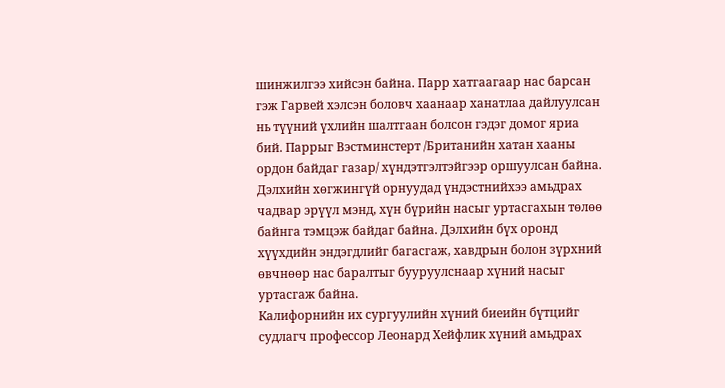шинжилгээ хийсэн байна. Парр хатгаагаар нас барсан гэж Гарвей хэлсэн боловч хаанаар ханатлаа дайлуулсан нь түүний үхлийн шалтгаан болсон гэдэг домог яриа бий. Паррыг Вэстминстерт /Британийн хатан хааны ордон байдаг газар/ хүндэтгэлтэйгээр оршуулсан байна.
Дэлхийн хөгжингүй орнуудад үндэстнийхээ амьдрах чадвар эрүүл мэнд, хүн бүрийн насыг уртасгахын төлөө байнга тэмцэж байдаг байна. Дэлхийн бүх оронд хүүхдийн эндэгдлийг багасгаж, хавдрын болон зүрхний өвчнөөр нас баралтыг бууруулснаар хүний насыг уртасгаж байна.
Калифорнийн их сургуулийн хүний биеийн бүтцийг судлагч профессор Леонард Хейфлик хүний амьдрах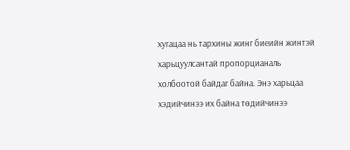хугацаа нь тархины жинг биеийн жинтэй харьцуулсантай пропорцианаль холбоотой байдаг байна. Энэ харьцаа хэдийчинээ их байна төдийчинээ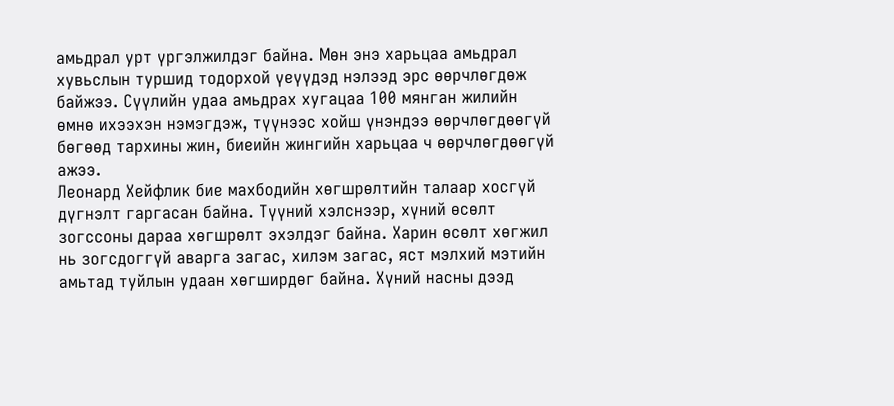амьдрал урт үргэлжилдэг байна. Мөн энэ харьцаа амьдрал хувьслын туршид тодорхой үеүүдэд нэлээд эрс өөрчлөгдөж байжээ. Сүүлийн удаа амьдрах хугацаа 100 мянган жилийн өмнө ихээхэн нэмэгдэж, түүнээс хойш үнэндээ өөрчлөгдөөгүй бөгөөд тархины жин, биеийн жингийн харьцаа ч өөрчлөгдөөгүй ажээ.
Леонард Хейфлик бие махбодийн хөгшрөлтийн талаар хосгүй дүгнэлт гаргасан байна. Түүний хэлснээр, хүний өсөлт зогссоны дараа хөгшрөлт эхэлдэг байна. Харин өсөлт хөгжил нь зогсдоггүй аварга загас, хилэм загас, яст мэлхий мэтийн амьтад туйлын удаан хөгширдөг байна. Хүний насны дээд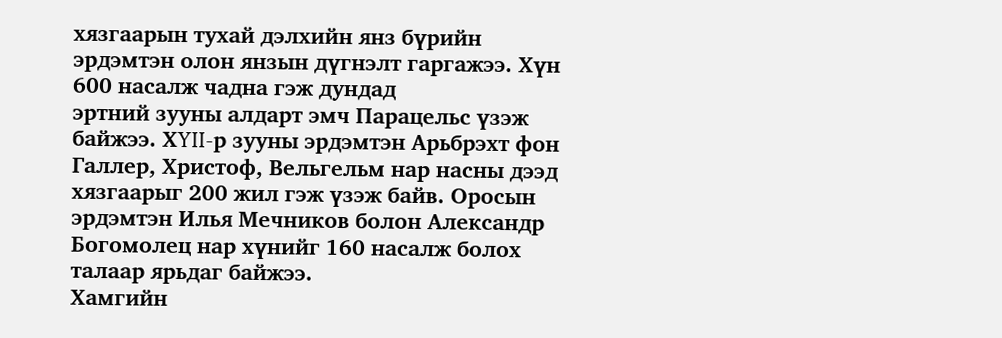хязгаарын тухай дэлхийн янз бүрийн эрдэмтэн олон янзын дүгнэлт гаргажээ. Хүн 600 насалж чадна гэж дундад
эртний зууны алдарт эмч Парацельс үзэж байжээ. ХYII-р зууны эрдэмтэн Арьбрэхт фон Галлер, Христоф, Вельгельм нар насны дээд хязгаарыг 200 жил гэж үзэж байв. Оросын эрдэмтэн Илья Мечников болон Александр Богомолец нар хүнийг 160 насалж болох талаар ярьдаг байжээ.
Хамгийн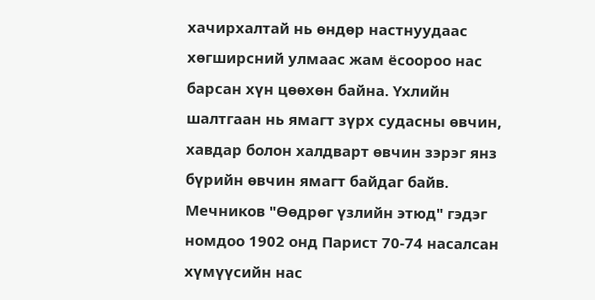хачирхалтай нь өндөр настнуудаас хөгширсний улмаас жам ёсоороо нас барсан хүн цөөхөн байна. Үхлийн шалтгаан нь ямагт зүрх судасны өвчин, хавдар болон халдварт өвчин зэрэг янз бүрийн өвчин ямагт байдаг байв.
Мечников "Өөдрөг үзлийн этюд" гэдэг номдоо 1902 онд Парист 70-74 насалсан хүмүүсийн нас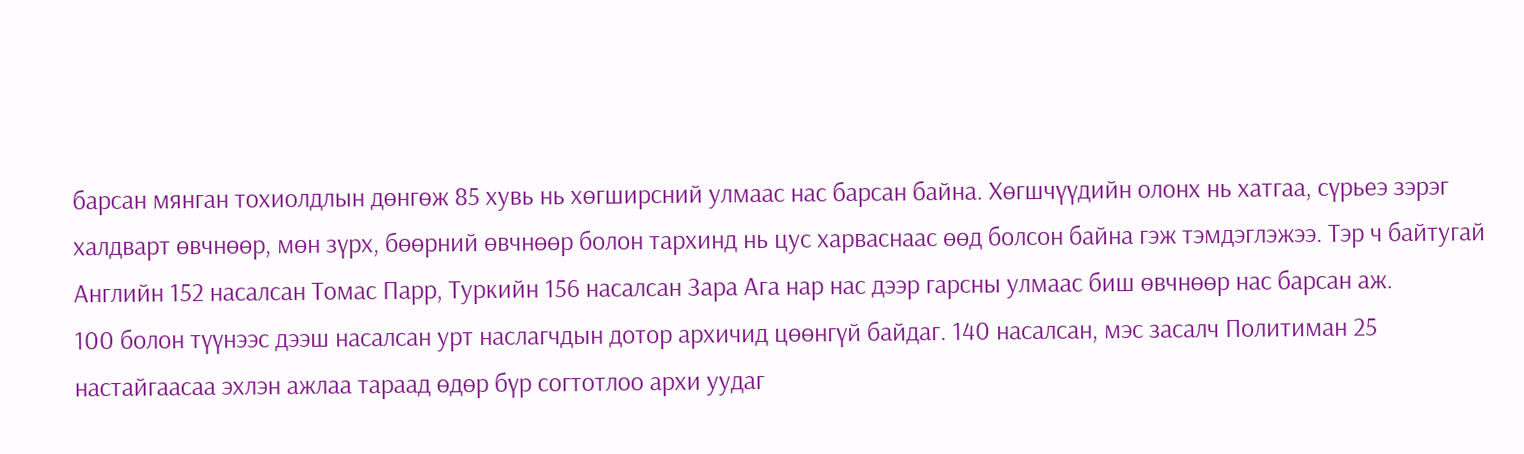барсан мянган тохиолдлын дөнгөж 85 хувь нь хөгширсний улмаас нас барсан байна. Хөгшчүүдийн олонх нь хатгаа, сүрьеэ зэрэг халдварт өвчнөөр, мөн зүрх, бөөрний өвчнөөр болон тархинд нь цус харваснаас өөд болсон байна гэж тэмдэглэжээ. Тэр ч байтугай Английн 152 насалсан Томас Парр, Туркийн 156 насалсан Зара Ага нар нас дээр гарсны улмаас биш өвчнөөр нас барсан аж.
100 болон түүнээс дээш насалсан урт наслагчдын дотор архичид цөөнгүй байдаг. 140 насалсан, мэс засалч Политиман 25 настайгаасаа эхлэн ажлаа тараад өдөр бүр согтотлоо архи уудаг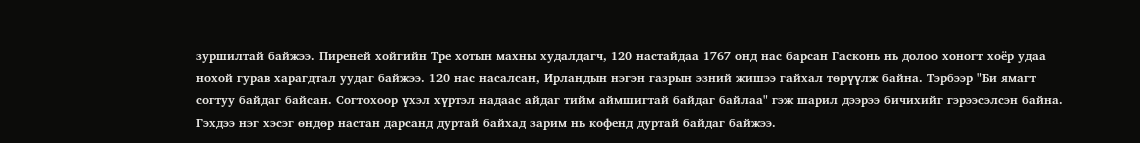зуршилтай байжээ. Пиреней хойгийн Тре хотын махны худалдагч, 120 настайдаа 1767 онд нас барсан Гасконь нь долоо хоногт хоёр удаа нохой гурав харагдтал уудаг байжээ. 120 нас насалсан, Ирландын нэгэн газрын эзний жишээ гайхал төрүүлж байна. Тэрбээр "Би ямагт согтуу байдаг байсан. Согтохоор үхэл хүртэл надаас айдаг тийм аймшигтай байдаг байлаа" гэж шарил дээрээ бичихийг гэрээсэлсэн байна. Гэхдээ нэг хэсэг өндөр настан дарсанд дуртай байхад зарим нь кофенд дуртай байдаг байжээ.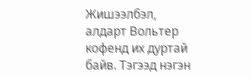Жишээлбэл, алдарт Вольтер кофенд их дуртай байв. Тэгээд нэгэн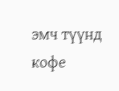эмч түүнд кофе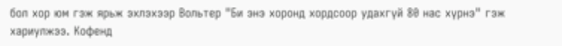бол хор юм гэж ярьж эхлэхээр Вольтер "Би энэ хоронд хордсоор удахгүй 80 нас хүрнэ" гэж хариулжээ. Кофенд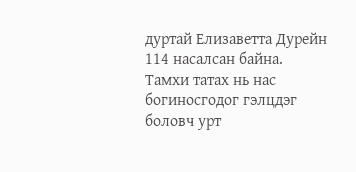дуртай Елизаветта Дурейн 114 насалсан байна.
Тамхи татах нь нас богиносгодог гэлцдэг боловч урт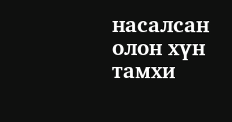насалсан олон хүн тамхи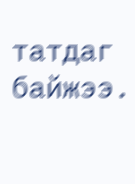татдаг байжээ.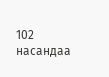102 насандаа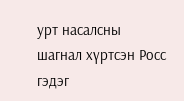урт насалсны шагнал хүртсэн Росс гэдэг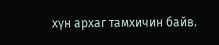хүн архаг тамхичин байв.